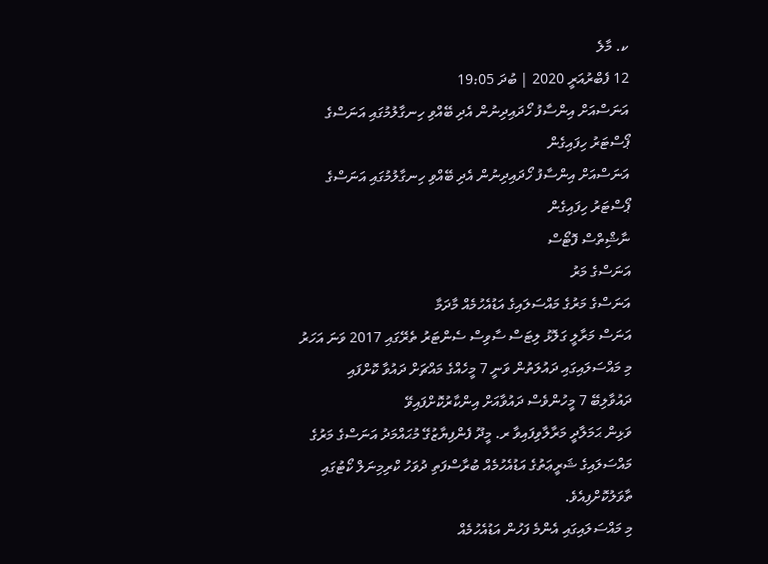ކ. މާލެ
12 ފެބްރުއަރީ 2020 | ބުދަ 19:05
އަނަސްއަށް އިންސާފު ހޯދައިދިނުން އެދި ބޭއްވި ހިނގާލުމުގައި އަނަސްގެ ޕޯސްޓަރު ހިފައިގެން
އަނަސްއަށް އިންސާފު ހޯދައިދިނުން އެދި ބޭއްވި ހިނގާލުމުގައި އަނަސްގެ ޕޯސްޓަރު ހިފައިގެން
ނާޝިްތްސް ފޮޓޯސް
އަނަސްގެ މަރު
އަނަސްގެ މަރުގެ މައްސަލައިގެ އަޑުއެހުމެއް މާދަމާ
އަނަސް މަރާލީ ގަލޮޅު ލިޓަސް ސާވިސް ސެންޓަރު ތެރޭގައި 2017 ވަނަ އަހަރު
މި މައްސަލައިގައި ދައުލަތުން ވަނީ 7 މީހެއްގެ މައްޗަށް ދައުވާ ކޮށްފައި
ދައުވާލިބޭ 7 މީހުންވެސް ދައުވާއަށް އިންކާރުކޮށްފައިވޭ
ވަޅިން ޙަމަލާދީ މަރާލާވިފައިވާ ރ. މީދޫ ފެންފިޔާޒުގޭ މުޙައްމަދު އަނަސްގެ މަރުގެ މައްސަލައިގެ ޝަރީޢަތުގެ އަޑުއެހުމެއް ބުރާސްފަތި ދުވަހު ކްރިމިނަލް ކޯޓުގައި ތާވަލުކޮށްފިއެވެ.
މި މައްސަލައިގައި އެންމެ ފަހުން އަޑުއެހުމެއް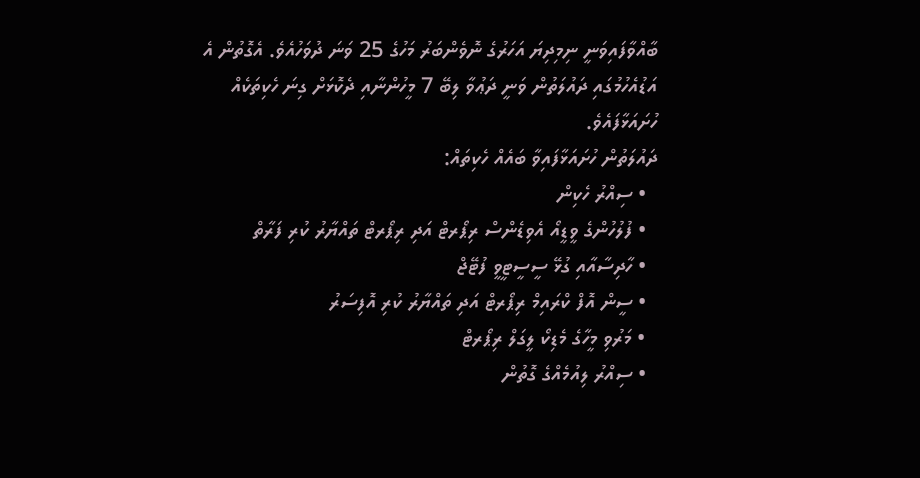ބާއްވާފައިވަނީ ނިމިދިޔަ އަހަރުގެ ނޮވެންބަރު މަހުގެ 25 ވަނަ ދުވަހުއެވެ. އެގޮތުން އެ އަޑުއެހުމުގައި ދައުލަތުން ވަނީ ދަޢުވާ ލިބޭ 7 މީހުންނާއި ދެކޮޅަށް ގިނަ ހެކިތަކެއް ހުށައަޅާފައެވެ.
ދައުލަތުން ހުށައަޅާފައިވާ ބައެއް ހެކިތައް:
  • ސިއްރު ހެކިން
  • ފުލުހުންގެ ވީޑީއޯ އެވިޑެންސް ރިޕޯރޓް އަދި ރިޕޯރޓް ތައްޔާރު ކުރި ފަރާތް
  • ހާދިސާއާއި ގުޅޭ ސީސީޓީވީ ފުޓޭޖް
  • ސީން އޮފް ކްރައިމް ރިޕޯރޓް އަދި ތައްޔާރު ކުރި އޮފިސަރު
  • މަރުވި މީހާގެ މެޑިކޯ ލީގަލް ރިޕޯރޓް
  • ސިއްރު ލިއުމެއްގެ ގޮތުން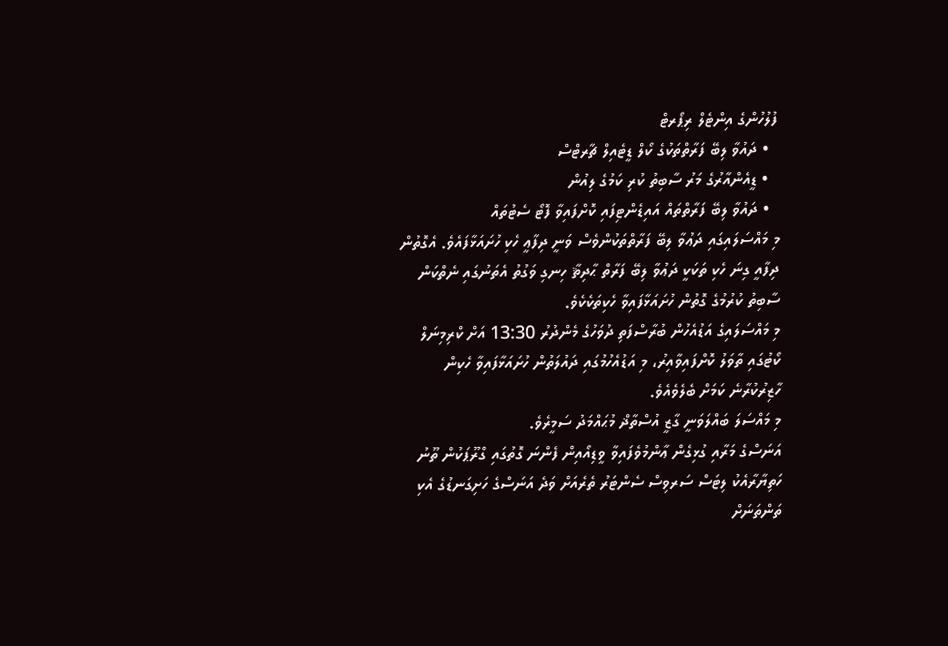ފުލުހުންގެ އިންޓެލް ރިޕޯރޓް
  • ދައުވާ ލިބޭ ފަރާތްތަކުގެ ކޯލް ޑީޓެއިލް ޗާރޓްސް
  • ޑީއެންއާރުގެ މަރު ސާބިތު ކުރި ކަމުގެ ލިއުން
  • ދައުވާ ލިބޭ ފަރާތްތައް އައިޑެންޓިފައި ކޮށްފައިވާ ފޮޓޯ ސެޓުތައް
މި މައްސަލައިގައި ދަޢުވާ ލިބޭ ފަރާތްތަކުންވެސް ވަނީ ދިފާޢީ ހެކި ހުށައަޅާފައެވެ. އެގޮތުން ދިފާއީ ގިނަ ހެކި ތަކަކީ ދަޢުވާ ލިބޭ ފަރާތް ޙާދިޘާ ހިނގި ވަގުތު އެތަނުގައި ނެތްކަން ސާބިތު ކުރުމުގެ ގޮތުން ހުށައަޅާފައިވާ ހެކިތަކެކެވެ.
މި މައްސަލައިގެ އަޑުއެހުން ބުރާސްފަތި ދުވަހުގެ މެންދުރު 13:30 އަށް ކްރިމިނަލް ކޯޓުގައި ތާވަލު ކޮށްފައިވާއިރު، މި އަޑުއެހުމުގައި ދައުލަތުން ހުށައަޅާފައިވާ ހެކިން ހާޒިރުކުރާނެ ކަމަށް ބެލެވެއެވެ.
މި މައްސަލަ ބައްލަވަނީ ގާޒީ އުސްތާޛް މުޙައްމަދު ސަމީރެވެ.
އަނަސްގެ މަރާއި ގުޅިގެން ޢާންމުވެފައިވާ ވީޑިއޯއިން ފެންނަ ގޮތުގައި ގްރޫޕަކުން ތޫނު ހަތިޔާރާއެކު ލިޓަސް ސަރވިސް ސެންޓަރު ތެރެއަށް ވަދެ އަނަސްގެ ހަށިގަނޑުގެ އެކި ތަންތަނަށް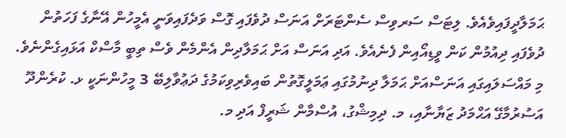ޙަމަލާދީފައިވެއެވެ. ލިޓަސް ސަރވިސް ސެންޓަރަށް އަނަސް ދުވެފައި ގޮސް ވަދެފައިވަނީ އެމީހުން އޭނާގެ ފަހަތުން ދުވެފައި ދިއުމުން ކަން ވީޑިއޯއިން ފެނެއެވެ. އަދި އަނަސް އަށް ޙަމަލާދިން އެންމެން ވެސް ތިބީ މާސްކް އަޅައިގެންނެވެ.
މި މައްސަލައިގައި އަނަސްއަށް ޙަމަލާ ދިނުމުގައި ޢަމަލީގޮތުން ބައިވެރިވިކަމުގެ ދަޢުވާލިބޭ 3 މީހުންނަކީ ޅ. ކުރެންދޫ އަސުރުމާގޭ އަޙްމަދު ޒަޔާނާއި، މ. ދިމިޝްގު، އުސްމާން ޝަރީފް އަދި މ.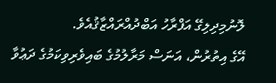ލޮނުމިދިލިގޭ އަފްރާހު އަބްދުއްރައްޒާޤުއެވެ.
އޭގެ އިތުރުން، އަނަސް މަރާލުމުގެ ބައިވެރިވިކަމުގެ ދަޢުވާ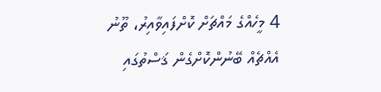4 މީހެއްގެ މައްޗަށް ކޮށްފައިވާއިރު، ތޫނު އެއްޗެއް ބޭނުންކޮށްގެން ޤަސްތުގައި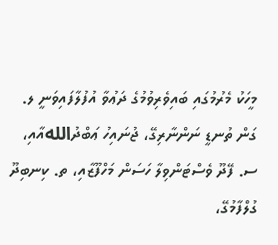މީހަކު މެރުމުގައި ބައިވެރިވުމުގެ ދަޢުވާ އުފުލާފައިވަނީ ލ. ގަން ތުނޑީ ނަންނާރިގޭ، ޖުނައިހު ޢަބްދުاللهއާއި، ސ. ފޭދޫ ވެސްޓަންވިލާ ހަސަން މަހްފޫޒާއި، ތ. ކިނބިދޫ ގުލްފާމުގޭ،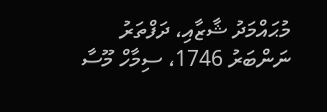މުޙައްމަދު ޝާޒާއި، ދަފްތަރު ނަންބަރު 1746، ސިމާހް މޫސާ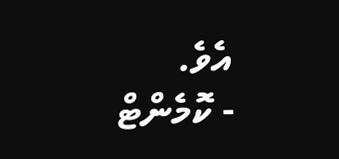އެވެ.
- ކޮމެންޓް